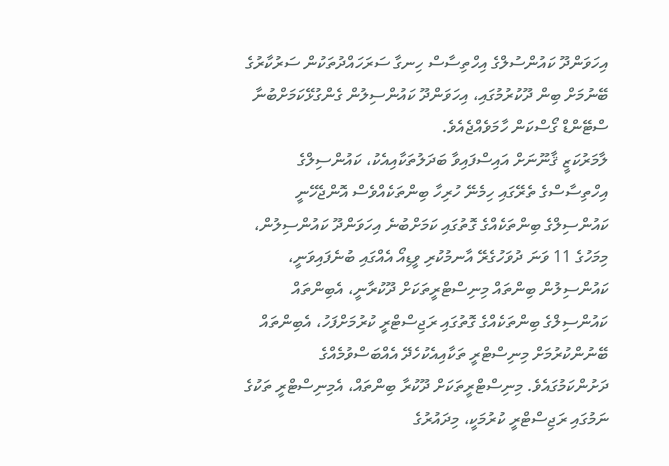އިހަވަންދޫ ކައުންސުލްގެ އިހްތިސާސް ހިނގާ ސަރަހައްދުތަކުން ސަރުކާރުގެ ބޭނުމަށް ބިން ދޫކުރުމުގައި، އިހަވަންދޫ ކައުންސިލުން ގެންގުޅޭކަމަށްބުނާ ސްޓޭންޑް ގޯސްކަން ހާމަވެއްޖެއެވެ.
ލާމަރުކަޒީ ޤާނޫނަށް އައިސްފައިވާ ބަދަލުތަކާއިއެކު، ކައުންސިލްގެ އިހްތިސާސްގެ ތެރޭގައި ހިމެނޭ ހުރިހާ ބިންތަކެއްވެސް އޮންޖެހޭނީ ކައުންސިލްގެ ބިންތަކެއްގެ ގޮތުގައި ކަމަށްބުނެ އިހަވަންދޫ ކައުންސިލުން، މިމަހުގެ 11 ވަނަ ދުވަހުގެރޭ އާނމުކުރި ވީޑިއޯ އެއްގައި ބުނެފައިވަނީ، ކައުންސިލުން ބިންތައް މިނިސްޓްރީތަކަށް ދޫކުރާނީ، އެބިންތައް ކައުންސިލްގެ ބިންތަކެއްގެ ގޮތުގައި ރަޖިސްޓްރީ ކުރުމަށްފަހު، އެބިންތައް ބޭނުންކުރުމަށް މިނިސްޓްރީ ތަކާއިއެކުހެދޭ އެއްބަސްވުމެއްގެ ދަށުންކަމުގައެވެ. މިނިސްޓްރީތަކަށް ދޫކުރާ ބިންތައް، އެމިނިސްޓްރީ ތަކުގެ ނަމުގައި ރަޖިސްޓްރީ ކުރުމަކީ، މިދައުރުގެ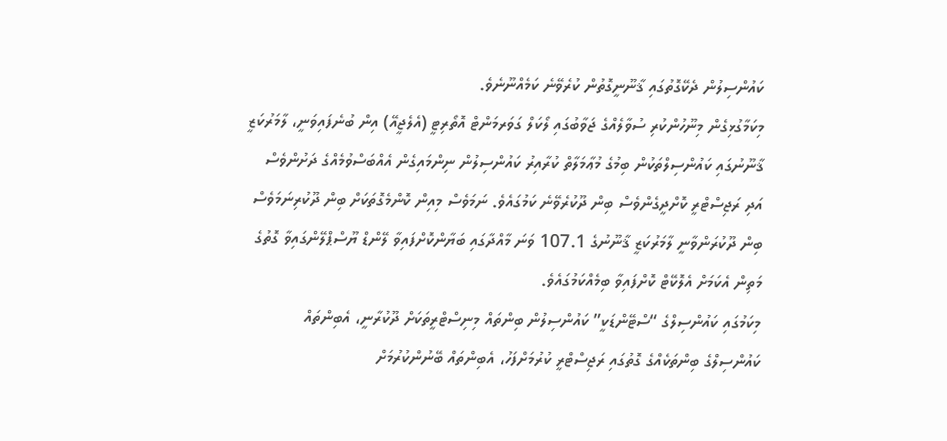ކައުންސިލުން ދެކޭގޮތުގައި ޤާނޫނީގޮތުން ކުރެވޭނެ ކަމެއްނޫނެވެ.
މިކަމާގުޅިގެން މިނޫހުންކުރި ސުވާލެއްގެ ޖަވާބުގައި ލޯކަލް ގަވަރމަންޓް އޮތޯރިޓީ (އެލެޖީއޭ) އިން ބުނެފައިވަނީ، ލާމަރުކަޒީ ޤާނޫނުގައި ކައުންސިލްތަކުން ބިމުގެ މުޢާމަލާތް ކުރާއިރު ކައުންސިލުން ނިންމައިގެން އެއްބަސްވުމެއްގެ ދަށުންވެސް އަދި ރަޖިސްޓްރީ ކޮށްދީގެންވެސް ބިން ދޫކުރެވޭނެ ކަމުގައެވެ. ނަމަވެސް މިއިން ކޮންމެގޮތަކަށް ބިން ދޫކުރިނަމަވެސް ބިން ދޫކުރަންވާނީ ލާމަރުކަޒީ ޤާނޫނުގެ 107.1 ވަނަ މާއްދާގައި ބަޔާންކޮށްފައިވާ ލޭންޑް ޔޫސްޕްލޭންގައިވާ ގޮތުގެ މަތިން އެކަމަށް އެލޮކޭޓް ކޮށްފައިވާ ބިމެއްކަމުގައެވެ.
މިކަމުގައި ކައުންސިލްގެ “ސްޓޭންޑަކީ” ކައުންސިލުން ބިންތައް މިނިސްޓްރީތަކަށް ދޫކުރާނީ، އެބިންތައް ކައުންސިލްގެ ބިންތަކެއްގެ ގޮތުގައި ރަޖިސްޓްރީ ކުރުމަށްފަހު، އެބިންތައް ބޭނުންކުރުމަށް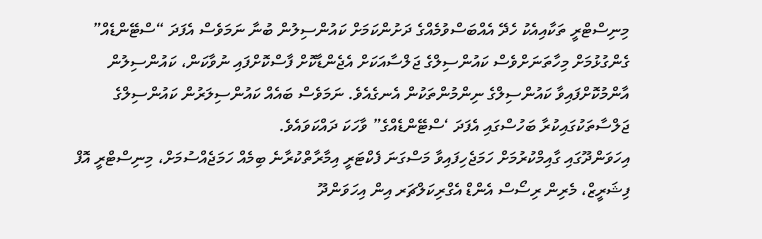މިނިސްޓްރީ ތަކާއިއެކު ހެދޭ އެއްބަސްވުމެއްގެ ދަށުންކަމަށް ކައުންސިލުން ބުނާ ނަމަވެސް އެފަދަ “ސްޓޭންޑެއް” ގެންގުޅުމަށް މިހާތަނަށްވެސް ކައުންސިލްގެ ޖަލްސާއަކަށް އެޖެންޑާކޮށް ފާސްކޮށްފައި ނުވާކަން، ކައުންސިލުން އާންމުކޮށްފައިވާ ކައުންސިލްގެ ނިންމުންތަކުން އެނގެއެވެ. ނަމަވެސް ބައެއް ކައުންސިލަރުން ކައުންސިލްގެ ޖަލްސާތަކުގައިކުރާ ބަހުސްގައި އެފަދަ ‘ސްޓޭންޑެއްގެ” ވާހަކަ ދައްކަވައެވެ.
އިހަވަންދޫގައި ގާއިމްކުރުމަށް ހަމަޖެހިފައިވާ މަސްގަނަ ފެކްޓަރީ އިމާރާތްކުރާނެ ބިމެއް ހަމަޖެއްސުމަށް، މިނިސްޓްރީ އޮފް ފިޝަރީޒް، މެރިން ރިސޯސް އެންޑް އެގްރިކަލްޗަރ އިން އިހަވަންދޫ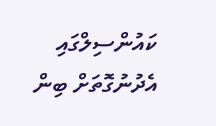ކައުންސިލްގައި އެދުނުގޮތަށް ބިން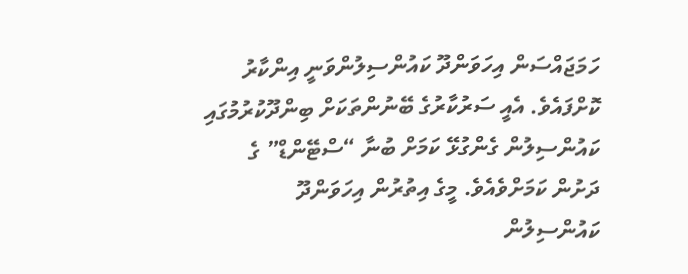ހަމަޖައްސަން އިހަވަންދޫ ކައުންސިލުންވަނީ އިންކާރު ކޮށްފައެވެ. އެއީ ސަރުކާރުގެ ބޭނުންތަކަށް ބިންދޫކުރުމުގައި ކައުންސިލުން ގެންގުޅޭ ކަމަށް ބުނާ “ސްޓޭންޑް” ގެ ދަށުން ކަމަށްވެއެވެ. މީގެ އިތުރުން އިހަވަންދޫ ކައުންސިލުން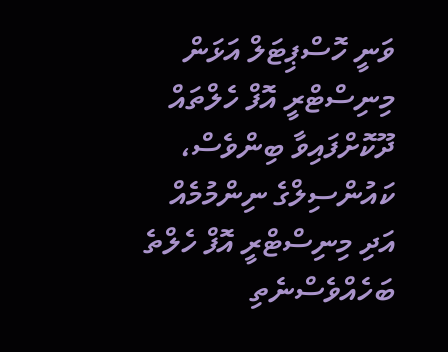ވަނީ ހޮސްޕިޓަލް އަޅަން މިނިސްޓްރީ އޮފް ހެލްތައް ދޫކޮށްފައިވާ ބިންވެސް، ކައުންސިލްގެ ނިންމުމެއް އަދި މިނިސްޓްރީ އޮފް ހެލްތެ ބަހެއްވެސްނެތި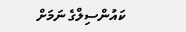ކައުންސިލްގެ ނަމަށް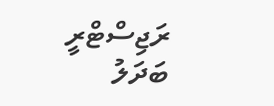ރަޖިސްޓްރީ ބަދަލު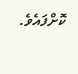ކޮށްފައެވެ.